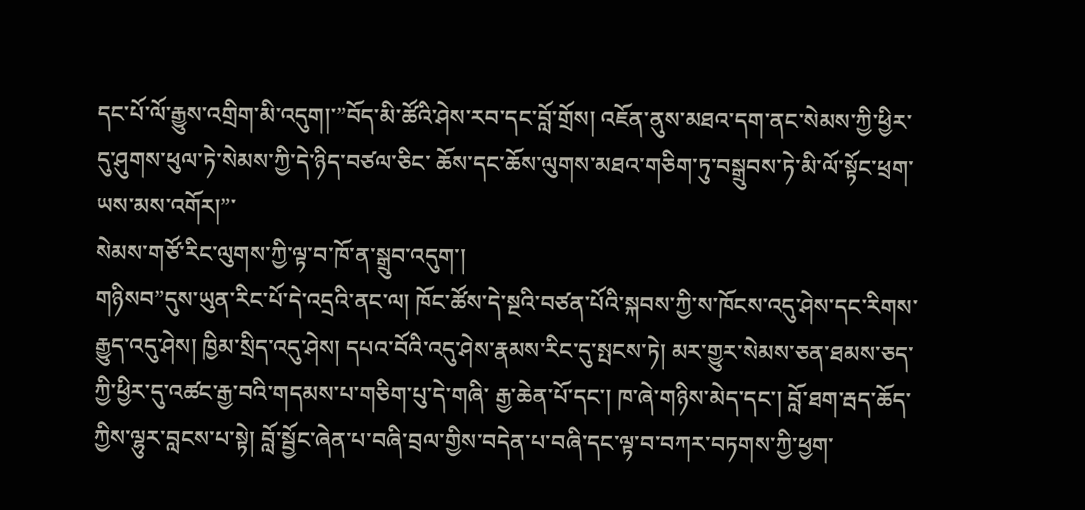དང་པོ་ལོ་རྒྱུས་འགྲིག་མི་འདུག།་”བོད་མི་ཚོའི་ཤེས་རབ་དང་བློ་གྲོས། འཇོན་ནུས་མཐའ་དག་ནང་སེམས་ཀྱི་ཕྱིར་དུ་ཤུགས་ཕུལ་ཏེ་སེམས་ཀྱི་དེ་ཉིད་བཙལ་ཅིང་ ཆོས་དང་ཆོས་ལུགས་མཐའ་གཅིག་ཏུ་བསྒྲུབས་ཏེ་མི་ལོ་སྟོང་ཕྲག་ཡས་མས་འགོར།”་
སེམས་གཙོ་རིང་ལུགས་ཀྱི་ལྟ་བ་ཁོ་ན་སྒྲུབ་འདུག་།
གཉིསབ”དུས་ཡུན་རིང་པོ་དེ་འདྲའི་ནང་ལ། ཁོང་ཚོས་དེ་སྔའི་བཙན་པོའི་སྐབས་ཀྱི་ས་ཁོངས་འདུ་ཤེས་དང་རིགས་རྒྱུད་འདུ་ཤེས། ཁྱིམ་སྲིད་འདུ་ཤེས། དཔའ་བོའི་འདུ་ཤེས་རྣམས་རིང་དུ་སྤངས་ཏེ། མར་གྱུར་སེམས་ཅན་ཐམས་ཅད་ཀྱི་ཕྱིར་དུ་འཚང་རྒྱ་བའི་གདམས་པ་གཅིག་པུ་དེ་གཞི་ རྒྱ་ཆེན་པོ་དང་། ཁ་ཞེ་གཉིས་མེད་དང་། བློ་ཐག་རྦད་ཆོད་ཀྱིས་ལྷུར་བླངས་པ་སྟེ། བློ་སྦྱོང་ཞེན་པ་བཞི་བྲལ་གྱིས་བདེན་པ་བཞི་དང་ལྟ་བ་བཀར་བཏགས་ཀྱི་ཕྱག་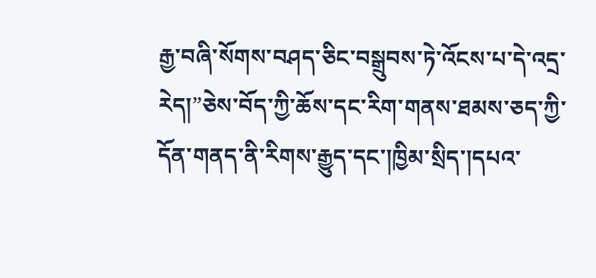རྒྱ་བཞི་སོགས་བཤད་ཅིང་བསྒྲུབས་ཏེ་འོངས་པ་དེ་འདྲ་རེད།”ཅེས་བོད་ཀྱི་ཆོས་དང་རིག་གནས་ཐམས་ཅད་ཀྱི་དོན་གནད་ནི་རིགས་རྒྱུད་དང་།ཁྱིམ་སྲིད་།དཔའ་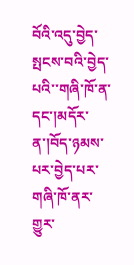བོའི་འདུ་བྱེད་སྤངས་བའི་བྱེད་པའི་་གཞི་ཁོ་ན་དང་།མདོར་ན་།བོད་ཉམས་པར་བྱེད་པར་གཞི་ཁོ་ནར་གྱུར་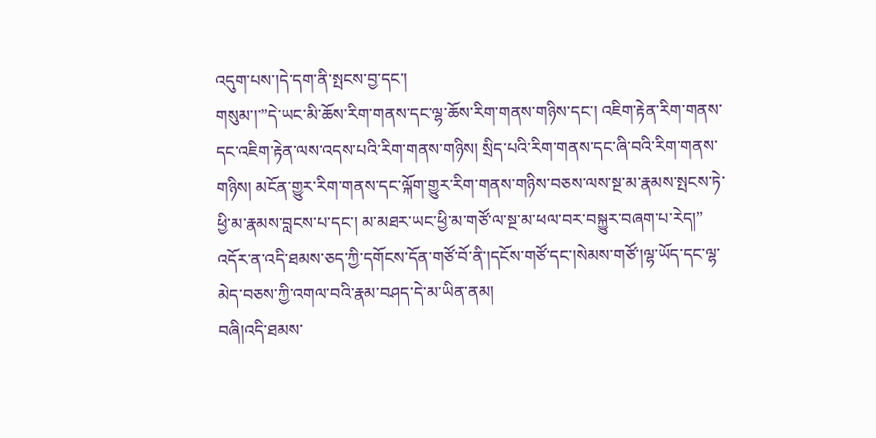འདུག་པས་།དེ་དག་ནི་སྤངས་བྱ་དང་།
གསུམ་།་”དེ་ཡང་མི་ཆོས་རིག་གནས་དང་ལྷ་ཆོས་རིག་གནས་གཉིས་དང་། འཇིག་རྟེན་རིག་གནས་དང་འཇིག་རྟེན་ལས་འདས་པའི་རིག་གནས་གཉིས། སྲིད་པའི་རིག་གནས་དང་ཞི་བའི་རིག་གནས་གཉིས། མངོན་གྱུར་རིག་གནས་དང་ལྐོག་གྱུར་རིག་གནས་གཉིས་བཅས་ལས་སྔ་མ་རྣམས་སྤངས་ཏེ་ ཕྱི་མ་རྣམས་བླངས་པ་དང་། མ་མཐར་ཡང་ཕྱི་མ་གཙོ་ལ་སྔ་མ་ཕལ་བར་བསྐྱུར་བཞག་པ་རེད།”
འདོར་ན་འདི་ཐམས་ཅད་ཀྱི་དགོངས་དོན་གཙོ་བོ་ནི་།དངོས་གཙོ་དང་།སེམས་གཙོ་།ལྷ་ཡོད་དང་ལྷ་མེད་བཅས་ཀྱི་འགལ་བའི་རྣམ་བཤད་དེ་མ་ཡིན་ནམ།
བཞི།འདི་ཐམས་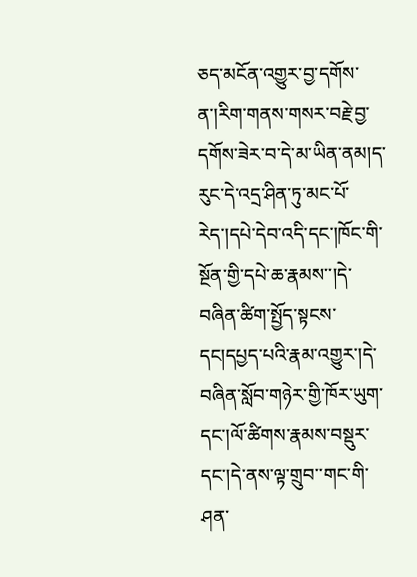ཅད་མངོན་འགྱུར་བྱ་དགོས་ན་།རིག་གནས་གསར་བརྗེ་བྱ་དགོས་ཟེར་བ་དེ་མ་ཡིན་ནམ།ད་རུང་དེ་འདྲ་ཤིན་ཏུ་མང་པོ་རེད་།དཔེ་དེབ་འདི་དང་།ཁོང་གི་སྔོན་གྱི་དཔེ་ཆ་རྣམས་་།དེ་བཞིན་ཚིག་སྤྱོད་སྟངས་དང།དཔྱད་པའི་རྣམ་འགྱུར་།དེ་བཞིན་སློབ་གཉེར་གྱི་ཁོར་ཡུག་དང་།ལོ་ཚིགས་རྣམས་བསྡུར་དང་།དེ་ནས་ལྟ་གྲུབ་་གང་གི་ཤན་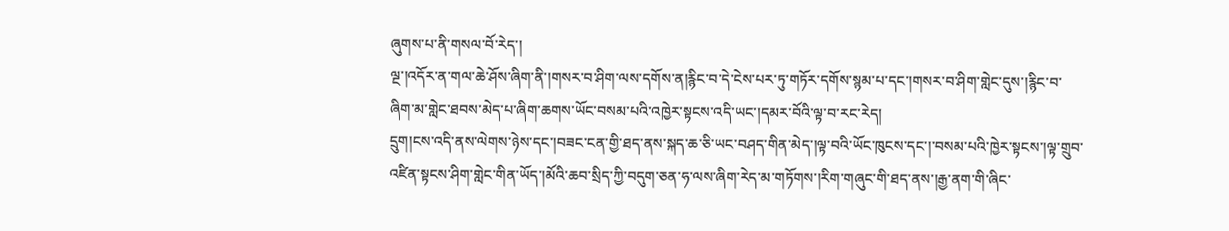ཞུགས་པ་ནི་གསལ་བོ་རེད་།
ལྔ་།འདོར་ན་གལ་ཆེ་ཤོས་ཞིག་ནི་།གསར་བ་ཤིག་ལས་དགོས་ན།རྙིང་བ་དེ་ངེས་པར་ཏུ་གཏོར་དགོས་སྙམ་པ་དང་།གསར་བ་ཤིག་གླེང་དུས་།རྙིང་བ་ཞིག་མ་གླེང་ཐབས་མེད་པ་ཞིག་ཆགས་ཡོང་བསམ་པའི་འཁྱེར་སྟངས་འདི་ཡང་།དམར་བོའི་ལྟ་བ་རང་རེད།
དྲུག།ངས་འདི་ནས་ལེགས་ཉེས་དང་།བཟང་ངན་གྱི་ཐད་ནས་སྐད་ཆ་ཅི་ཡང་བཤད་གིན་མེད་།ལྟ་བའི་ཡོང་ཁུངས་དང་།་བསམ་པའི་ཁྱེར་སྟངས་།ལྟ་གྲུབ་འཛིན་སྟངས་ཤིག་གླེང་གིན་ཡོད་།མོའི་ཆབ་སྲིད་ཀྱི་བདུག་ཅན་ཧ་ལས་ཞིག་རེད་མ་གཏོགས་།རིག་གཞུང་གི་ཐད་ནས་།རྒྱ་ནག་གི་ཞིང་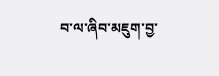བ་ལ་ཞིབ་མཇུག་བྱ་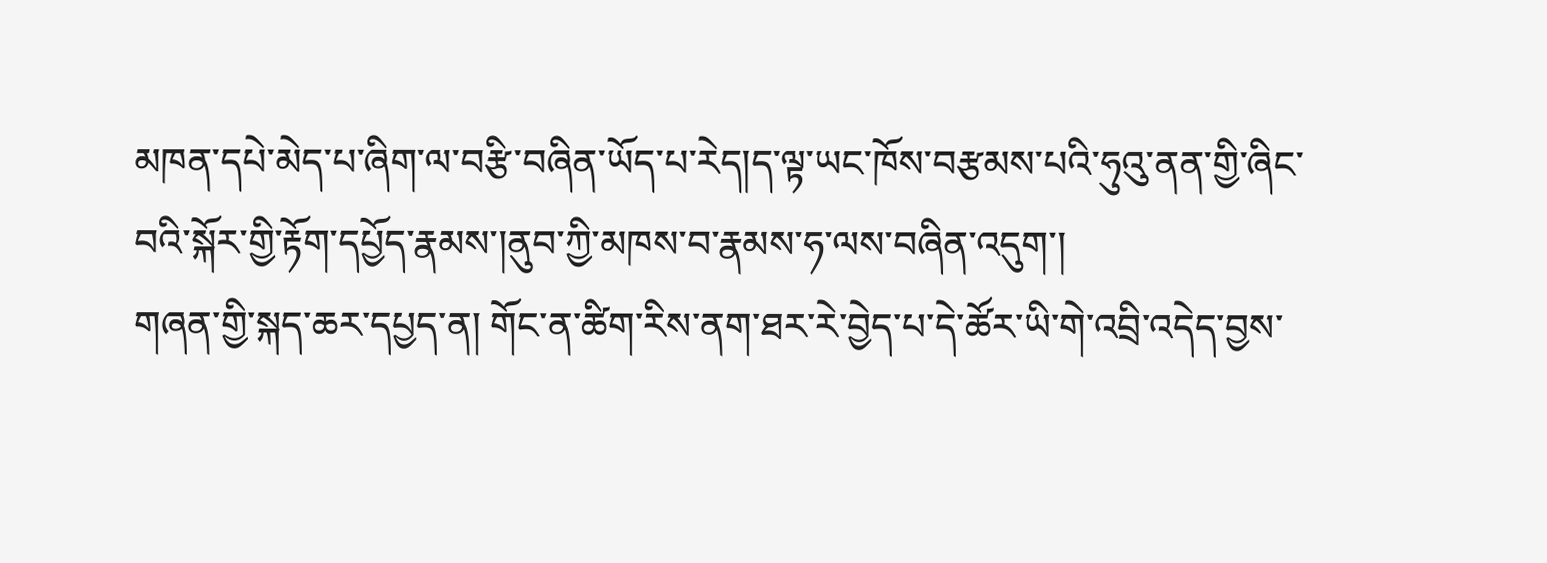མཁན་དཔེ་མེད་པ་ཞིག་ལ་བརྩི་བཞིན་ཡོད་པ་རེད།ད་ལྟ་ཡང་ཁོས་བརྩམས་པའི་ཧུའུ་ནན་གྱི་ཞིང་བའི་སྐོར་གྱི་རྟོག་དཔྱོད་རྣམས་།ནུབ་ཀྱི་མཁས་བ་རྣམས་ཧ་ལས་བཞིན་འདུག་།
གཞན་གྱི་སྐད་ཆར་དཔྱད་ན། གོང་ན་ཚིག་རིས་ནག་ཐར་རེ་བྱེད་པ་དེ་ཚོར་ཡི་གེ་འབྲི་འདེད་བྱས་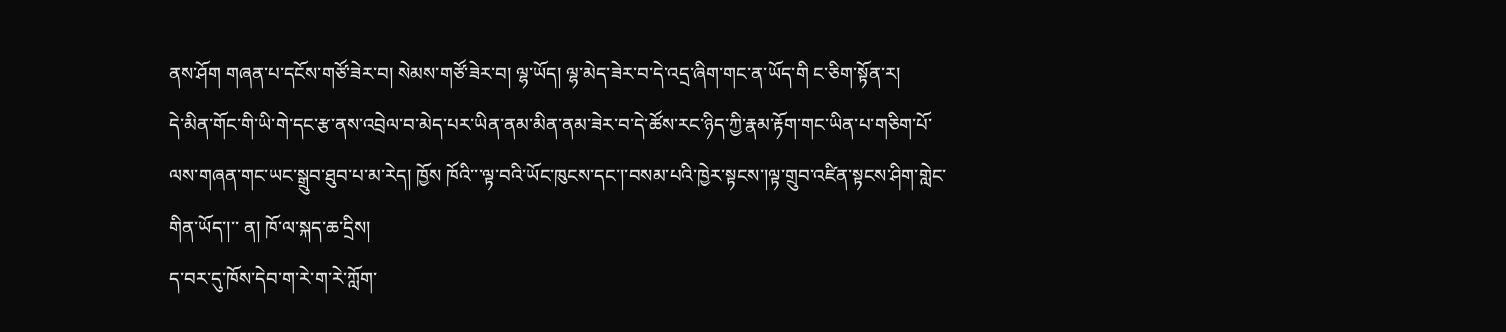ནས་ཤོག གཞན་པ་དངོས་གཙོ་ཟེར་བ། སེམས་གཙོ་ཟེར་བ། ལྷ་ཡོད། ལྷ་མེད་ཟེར་བ་དེ་འདྲ་ཞིག་གང་ན་ཡོད་གི ང་ཅིག་སྟོན་ར།
དེ་མིན་གོང་གི་ཡི་གེ་དང་རྩ་ནས་འབྲེལ་བ་མེད་པར་ཡིན་ནམ་མིན་ནམ་ཟེར་བ་དེ་ཚོས་རང་ཉིད་ཀྱི་རྣམ་རྟོག་གང་ཡིན་པ་གཅིག་པོ་ལས་གཞན་གང་ཡང་སྒྲུབ་ཐུབ་པ་མ་རེད། ཁྱོས ཁོའི་་་ལྟ་བའི་ཡོང་ཁུངས་དང་།་བསམ་པའི་ཁྱེར་སྟངས་།ལྟ་གྲུབ་འཛིན་སྟངས་ཤིག་གླེང་གིན་ཡོད་།་་ ན། ཁོ་ལ་སྐད་ཆ་དྲིས།
ད་བར་དུ་ཁོས་དེབ་ག་རེ་ག་རེ་ཀློག་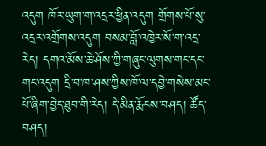འདུག ཁོར་ཡུག་ག་འདྲར་ཕྱིན་འདུག གྲོགས་པོ་སུ་འདྲར་འགྲོགས་འདུག བསམ་བློ་འཁྱེར་སོ་ག་འདྲ་རེད། དགའ་མོས་ཆེ་ཤོས་ཀྱི་གཞུང་ལུགས་གང་དང་གང་འདུག དྲི་བ་ཁ་ཤས་ཀྱིས་ཁོ་ལ་དབྱེ་གསེས་མང་པོ་ཞིག་བྱེད་ཐུབ་གི་རེད། དེ་མིན་རྨོངས་བཤད། ཚོད་བཤད།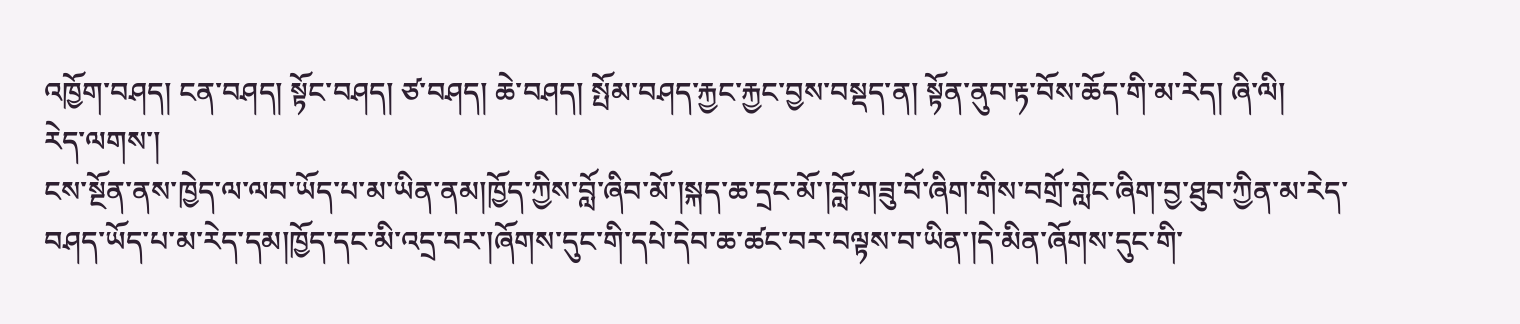འཁྱོག་བཤད། ངན་བཤད། སྟོང་བཤད། ཙ་བཤད། ཆེ་བཤད། སྤོམ་བཤད་རྐྱང་རྐྱང་བྱས་བསྡད་ན། སྟོན་ནུབ་རྟ་བོས་ཆོད་གི་མ་རེད། ཞི་ལི།
རེད་ལགས་།
ངས་སྔོན་ནས་ཁྱེད་ལ་ལབ་ཡོད་པ་མ་ཡིན་ནམ།ཁྱོད་ཀྱིས་བློ་ཞིབ་མོ་།སྐད་ཆ་དྲང་མོ་།བློ་གཟུ་བོ་ཞིག་གིས་བགྲོ་གླེང་ཞིག་བྱ་ཐུབ་ཀྱིན་མ་རེད་བཤད་ཡོད་པ་མ་རེད་དམ།ཁྱོད་དང་མི་འདྲ་བར་།ཞོགས་དུང་གི་དཔེ་དེབ་ཆ་ཚང་བར་བལྟས་བ་ཡིན་།དེ་མིན་ཞོགས་དུང་གི་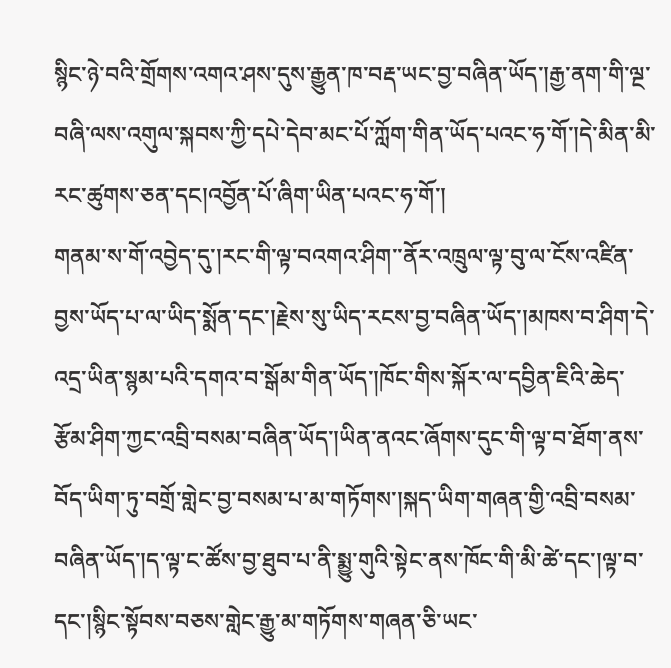སྙིང་ཉེ་བའི་གྲོགས་འགའ་ཤས་དུས་རྒྱུན་ཁ་བརྡ་ཡང་བྱ་བཞིན་ཡོད་།རྒྱ་ནག་གི་ལྔ་བཞི་ལས་འགུལ་སྐབས་ཀྱི་དཔེ་དེབ་མང་པོ་ཀློག་གིན་ཡོད་པའང་ཧ་གོ་།དེ་མིན་མི་རང་ཚུགས་ཅན་དང།འབྱོན་པོ་ཞིག་ཡིན་པའང་ཧ་གོ་།
གནམ་ས་གོ་འབྱེད་དུ་།རང་གི་ལྟ་བའགའ་ཤིག་་ནོར་འཁྲུལ་ལྟ་བུ་ལ་ངོས་འཛིན་བྱས་ཡོད་པ་ལ་ཡིད་སྨོན་དང་།རྗེས་སུ་ཡིད་རངས་བྱ་བཞིན་ཡོད་།མཁས་བ་ཤིག་དེ་འདྲ་ཡིན་སྙམ་པའི་དགའ་བ་སྒོམ་གིན་ཡོད་།ཁོང་གིས་སྐོར་ལ་དབྱིན་ཇིའི་ཆེད་རྩོམ་ཤིག་ཀྱང་འབྲི་བསམ་བཞིན་ཡོད་།ཡིན་ནའང་ཞོགས་དུང་གི་ལྟ་བ་ཐོག་ནས་བོད་ཡིག་ཏུ་བགྲོ་གླེང་བྱ་བསམ་པ་མ་གཏོགས་།སྐད་ཡིག་གཞན་གྱི་འབྲི་བསམ་བཞིན་ཡོད་།ད་ལྟ་ང་ཚོས་བྱ་ཐུབ་པ་ནི་སྨྱུ་གུའི་སྟེང་ནས་ཁོང་གི་མི་ཚེ་དང་།ལྟ་བ་དང་།སྙིང་སྟོབས་བཅས་གླེང་རྒྱུ་མ་གཏོགས་གཞན་ཅི་ཡང་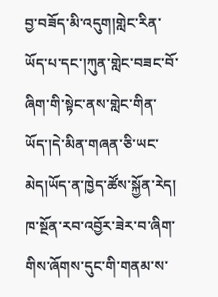བྱ་བཟོད་མི་འདུག།གླེང་རིན་ཡོད་པ་དང་།ཀུན་གླེང་བཟང་བོ་ཞིག་གི་སྟེང་ནས་གླེང་གིན་ཡོད་།དེ་མིན་གཞན་ཅི་ཡང་མེད།ཡོད་ན་ཁྱེད་ཚོས་སྐྱོན་རེད།
ཁ་སྔོན་རབ་འབྱོར་ཟེར་བ་ཞིག་གིས་ཞོགས་དུང་གི་གནམ་ས་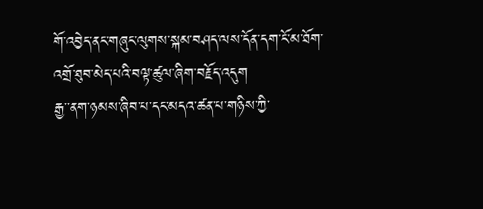གོ་འབྱེད་ནང་གཞུང་ལུགས་སྐམ་བཤད་ལས་དོན་དག་ངོ་མ་ཐོག་འགྲོ་ཐུབ་མེད་པའི་བལྟ་ཚུལ་ཞིག་བརྗོད་འདུག
རྒྱ་་ནག་ཉམས་ཞིབ་པ་དང་མདའ་ཚན་པ་གཉིས་ཀྱི་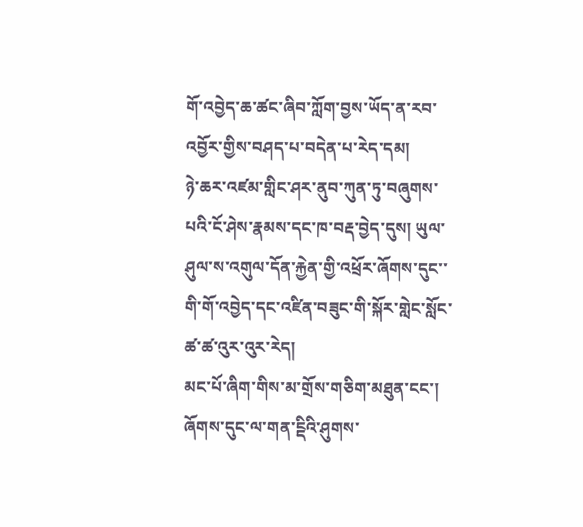གོ་འབྱེད་ཆ་ཚང་ཞིབ་ཀློག་བྱས་ཡོད་ན་རབ་འབྱོར་གྱིས་བཤད་པ་བདེན་པ་རེད་དམ།
ཉེ་ཆར་འཛམ་གླིང་ཤར་ནུབ་ཀུན་ཏུ་བཞུགས་པའི་ངོ་ཤེས་རྣམས་དང་ཁ་བརྡ་བྱེད་དུས། ཡུལ་ཤུལ་ས་འགུལ་དོན་རྐྱེན་གྱི་འཕྲོར་ཞོགས་དུང་་གི་གོ་འབྱེད་དང་འཛིན་བཟུང་གི་སྐོར་གླེང་སློང་ཚ་ཚ་འུར་འུར་རེད།
མང་པོ་ཞིག་གིས་མ་གྲོས་གཅིག་མཐུན་ངང་། ཞོགས་དུང་ལ་གན་ངྡིའི་ཤུགས་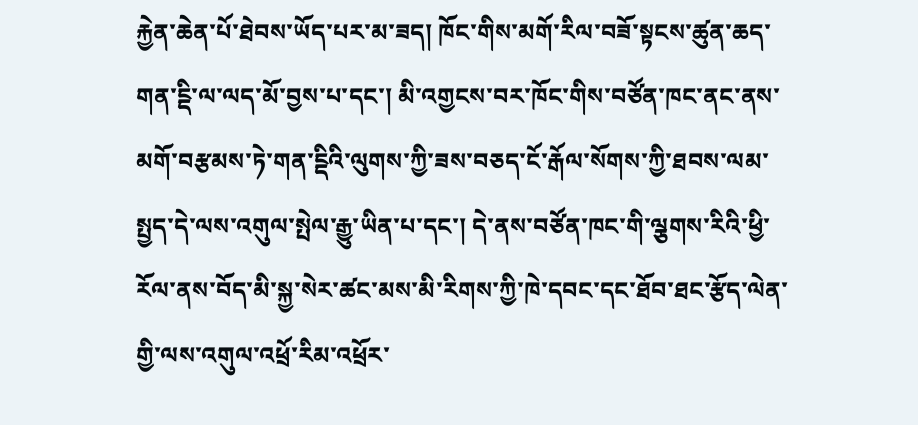རྐྱེན་ཆེན་པོ་ཐེབས་ཡོད་པར་མ་ཟད། ཁོང་གིས་མགོ་རིལ་བཟོ་སྟངས་ཚུན་ཆད་གན་ངྡི་ལ་ལད་མོ་བྱས་པ་དང་། མི་འགྱངས་བར་ཁོང་གིས་བཙོན་ཁང་ནང་ནས་མགོ་བརྩམས་ཏེ་གན་ངྡིའི་ལུགས་ཀྱི་ཟས་བཅད་ངོ་རྒོལ་སོགས་ཀྱི་ཐབས་ལམ་སྤྱད་དེ་ལས་འགུལ་སྤེལ་རྒྱུ་ཡིན་པ་དང་། དེ་ནས་བཙོན་ཁང་གི་ལྕགས་རིའི་ཕྱི་རོལ་ནས་བོད་མི་སྐྱ་སེར་ཚང་མས་མི་རིགས་ཀྱི་ཁེ་དབང་དང་ཐོབ་ཐང་རྩོད་ལེན་གྱི་ལས་འགུལ་འཕྲོ་རིམ་འཕྲོར་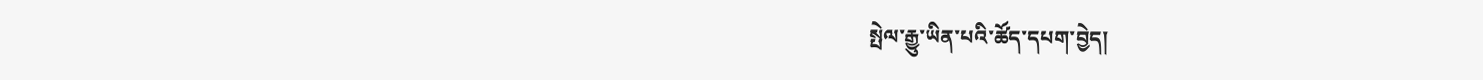སྤེལ་རྒྱུ་ཡིན་པའི་ཚོད་དཔག་བྱེད།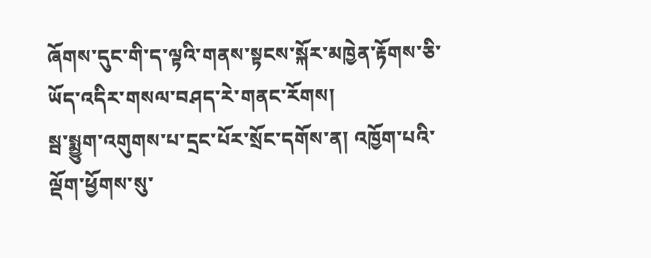ཞོགས་དུང་གི་ད་ལྟའི་གནས་སྟངས་སྐོར་མཁྱེན་རྟོགས་ཅི་ཡོད་འདིར་གསལ་བཤད་རེ་གནང་རོགས།
སྦ་སྨྱུག་འགུགས་པ་དྲང་པོར་སྲོང་དགོས་ན། འཁྱོག་པའི་ལྡོག་ཕྱོགས་སུ་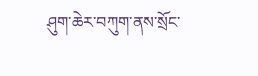ཤུག་ཆེར་བཀུག་ནས་སྲོང་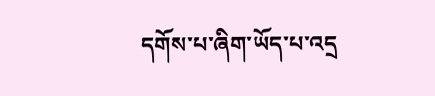དགོས་པ་ཞིག་ཡོད་པ་འདྲ